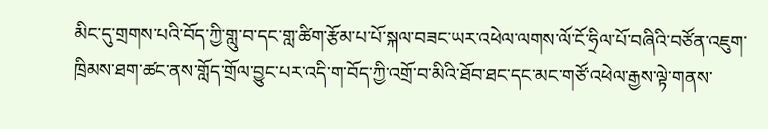མིང་དུ་གྲགས་པའི་བོད་ཀྱི་གླུ་བ་དང་གླ་ཚིག་རྩོམ་པ་པོ་སྐལ་བཟང་ཡར་འཕེལ་ལགས་ལོ་ངོ་ཧྲིལ་པོ་བཞིའི་བཙོན་འཇུག་ཁྲིམས་ཐག་ཚང་ནས་གློད་གྲོལ་བྱུང་པར་འདི་ག་བོད་ཀྱི་འགྲོ་བ་མིའི་ཐོབ་ཐང་དང་མང་གཙོ་འཕེལ་རྒྱས་ལྟེ་གནས་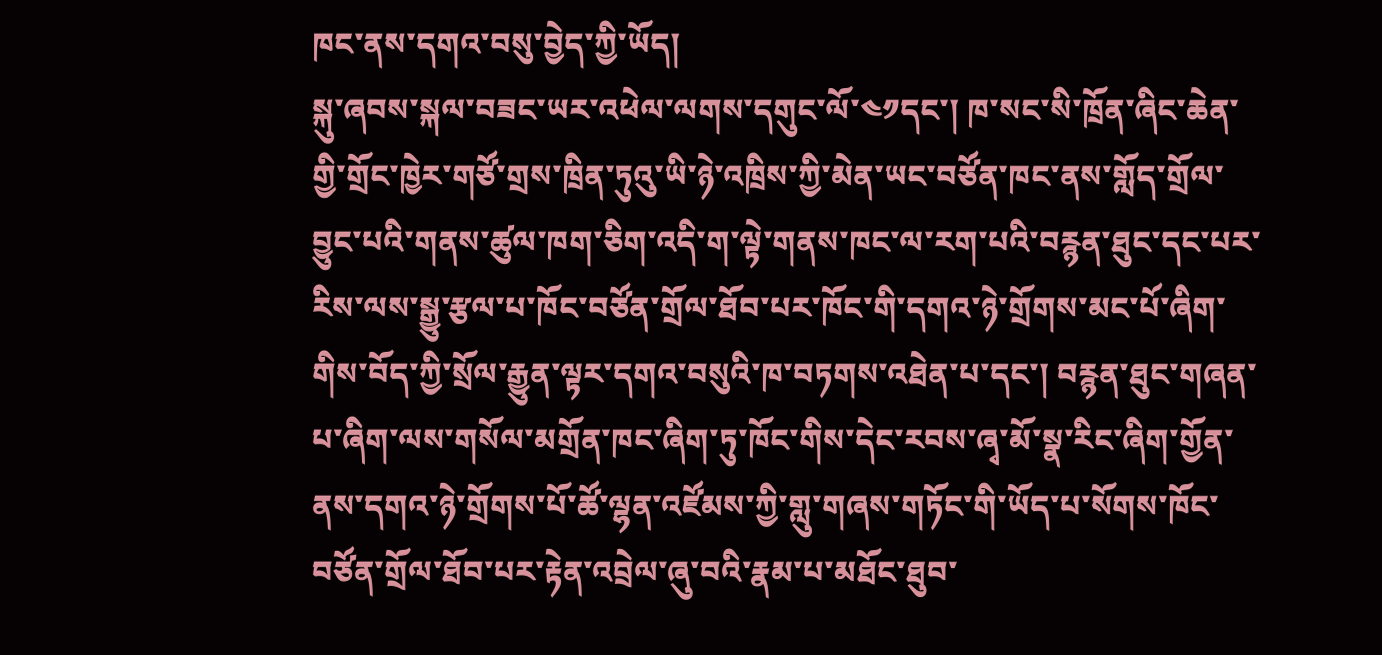ཁང་ནས་དགའ་བསུ་བྱེད་ཀྱི་ཡོད།
སྐུ་ཞབས་སྐལ་བཟང་ཡར་འཕེལ་ལགས་དགུང་ལོ་༤༡དང་། ཁ་སང་སི་ཁྲོན་ཞིང་ཆེན་གྱི་གྲོང་ཁྱེར་གཙོ་གྲས་ཁྲིན་ཏུའུ་ཡི་ཉེ་འཁྲིས་ཀྱི་མེན་ཡང་བཙོན་ཁང་ནས་གློད་གྲོལ་བྱུང་པའི་གནས་ཚུལ་ཁག་ཅིག་འདི་ག་ལྟེ་གནས་ཁང་ལ་རག་པའི་བརྙན་ཐུང་དང་པར་རིས་ལས་སྒྱུ་རྩལ་པ་ཁོང་བཙོན་གྲོལ་ཐོབ་པར་ཁོང་གི་དགའ་ཉེ་གྲོགས་མང་པོ་ཞིག་གིས་བོད་ཀྱི་སྲོལ་རྒྱུན་ལྟར་དགའ་བསུའི་ཁ་བཏགས་འཐེན་པ་དང་། བརྙན་ཐུང་གཞན་པ་ཞིག་ལས་གསོལ་མགྲོན་ཁང་ཞིག་ཏུ་ཁོང་གིས་དེང་རབས་ཞྭ་མོ་སྣ་རིང་ཞིག་གྱོན་ནས་དགའ་ཉེ་གྲོགས་པོ་ཚོ་ལྷན་འཛོམས་ཀྱི་གླུ་གཞས་གཏོང་གི་ཡོད་པ་སོགས་ཁོང་བཙོན་གྲོལ་ཐོབ་པར་རྟེན་འབྲེལ་ཞུ་བའི་རྣམ་པ་མཐོང་ཐུབ་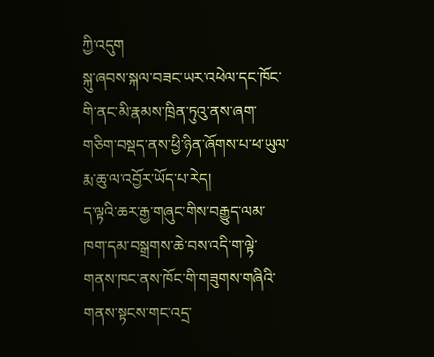ཀྱི་འདུག
སྐུ་ཞབས་སྐལ་བཟང་ཡར་འཕེལ་དང་ཁོང་གི་ནང་མི་རྣམས་ཁྲིན་ཏུའུ་ནས་ཞག་གཅིག་བསྡད་ནས་ཕྱི་ཉིན་ཞོགས་པ་ཕ་ཡུལ་རྨ་ཆུ་ལ་འབྱོར་ཡོད་པ་རེད།
ད་ལྟའི་ཆར་རྒྱ་གཞུང་གིས་བརྒྱུད་ལམ་ཁག་དམ་བསྒྲགས་ཆེ་བས་འདི་ག་ལྟེ་གནས་ཁང་ནས་ཁོང་གི་གཟུགས་གཞིའི་གནས་སྟངས་གང་འདྲ་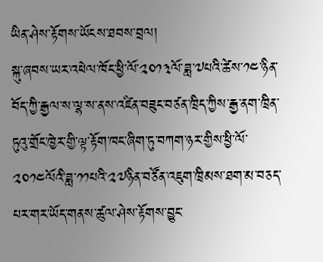ཡིན་ཤེས་རྟོགས་ཡོངས་ཐབས་བྲལ།
སྐུ་ཞབས་ཡར་འཕེལ་ཁོང་ཕྱི་ལོ་༢༠༡༣ལོ་ཟླ་༧པའི་ཚེས་༡༤་ཉིན་བོད་ཀྱི་རྒྱལ་ས་ལྷ་ས་ནས་འཛིན་བཟུང་བཙན་ཁྲིད་ཀྱིས་རྒྱ་ནག་ཁྲིན་ཏུའུ་གྲོང་ཁྱེར་གྱི་ལྟ་རྟོག་ཁང་ཞིག་ཏུ་བཀག་ཉར་གྱིས་ཕྱི་ལོ་༢༠༡༤ལོའི་ཟླ་༡༡པའི་༢༧ཉིན་བཙོན་འཇུག་ཁྲིམས་ཐག་མ་བཅད་པར་གར་ཡོད་གནས་ཚུལ་ཤེས་རྟོགས་བྱུང་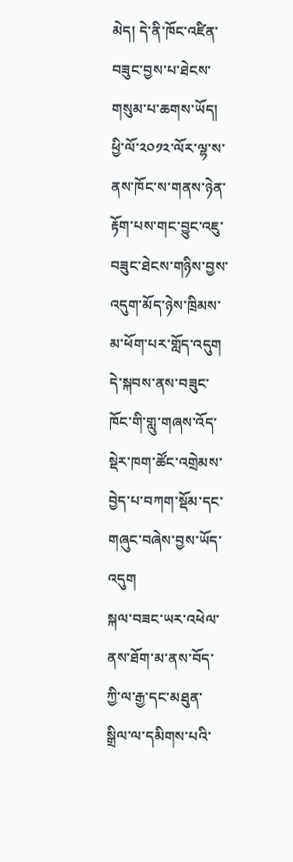མེད། དེ་ནི་ཁོང་འཛིན་བཟུང་བྱས་པ་ཐེངས་གསུམ་པ་ཆགས་ཡོད།
ཕྱི་ལོ་༢༠༡༢་ལོར་ལྷ་ས་ནས་ཁོང་ས་གནས་ཉེན་རྟོག་པས་གང་བྱུང་འཇུ་བཟུང་ཐེངས་གཉིས་བྱས་འདུག་མོད་ཉེས་ཁྲིམས་མ་ཕོག་པར་གློད་འདུག དེ་སྐབས་ནས་བཟུང་ཁོང་གི་གླུ་གཞས་འོད་སྡེར་ཁག་ཚོང་འགྲེམས་བྱེད་པ་བཀག་སྡོམ་དང་གཞུང་བཞེས་བྱས་ཡོད་འདུག
སྐལ་བཟང་ཡར་འཕེལ་ནས་ཐོག་མ་ནས་བོད་ཀྱི་ལ་རྒྱ་དང་མཐུན་སྒྲིལ་ལ་དམིགས་པའི་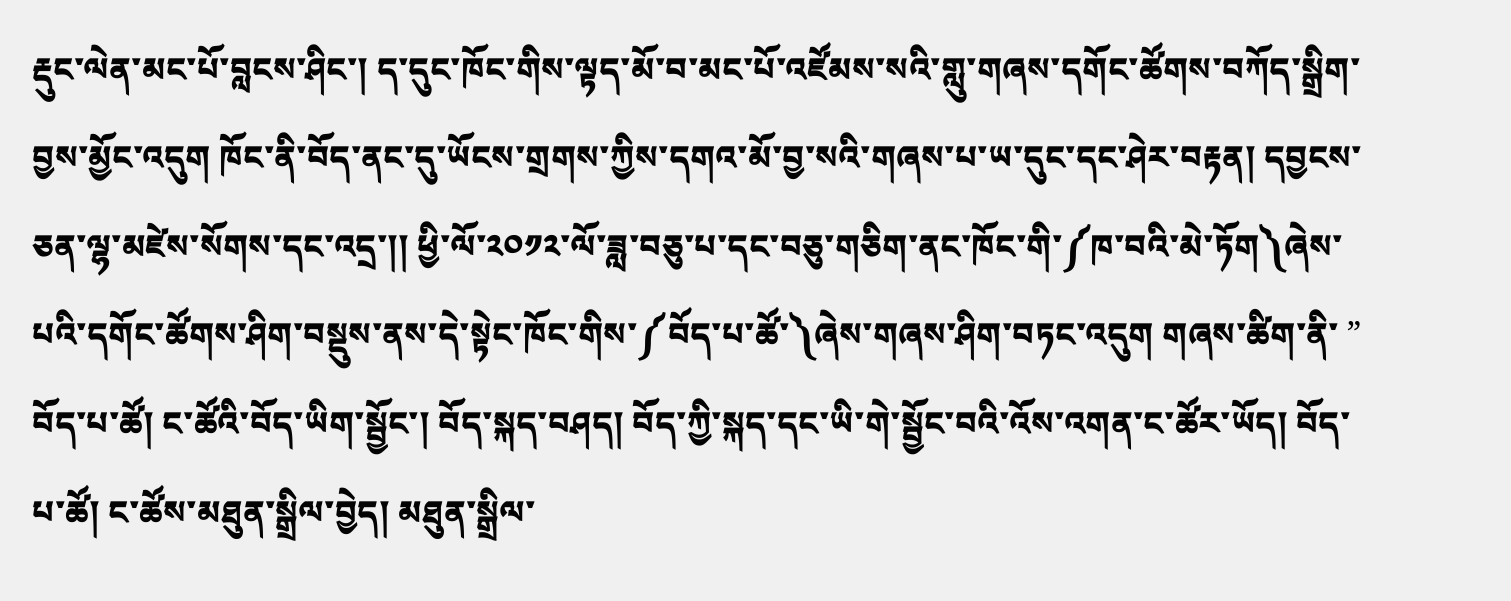རྡུང་ལེན་མང་པོ་བླངས་ཤིང་། ད་དུང་ཁོང་གིས་ལྟད་མོ་བ་མང་པོ་འཛོམས་སའི་གླུ་གཞས་དགོང་ཚོགས་བཀོད་སྒྲིག་བྱས་མྱོང་འདུག ཁོང་ནི་བོད་ནང་དུ་ཡོངས་གྲགས་ཀྱིས་དགའ་མོ་བྱ་སའི་གཞས་པ་ཡ་དུང་དང་ཤེར་བརྟན། དབྱངས་ཅན་ལྷ་མཛེས་སོགས་དང་འདྲ་།། ཕྱི་ལོ་༢༠༡༢་ལོ་ཟླ་བཅུ་པ་དང་བཅུ་གཅིག་ནང་ཁོང་གི་༼ཁ་བའི་མེ་ཏོག༽ཞེས་པའི་དགོང་ཚོགས་ཤིག་བསྡུས་ནས་དེ་སྟེང་ཁོང་གིས་༼བོད་པ་ཚོ་༽ཞེས་གཞས་ཤིག་བཏང་འདུག གཞས་ཚིག་ནི་ ” བོད་པ་ཚོ། ང་ཚོའི་བོད་ཡིག་སྦྱོང་། བོད་སྐད་བཤད། བོད་ཀྱི་སྐད་དང་ཡི་གེ་སྦྱོང་བའི་འོས་འགན་ང་ཚོར་ཡོད། བོད་པ་ཚོ། ང་ཚོས་མཐུན་སྒྲིལ་བྱེད། མཐུན་སྒྲིལ་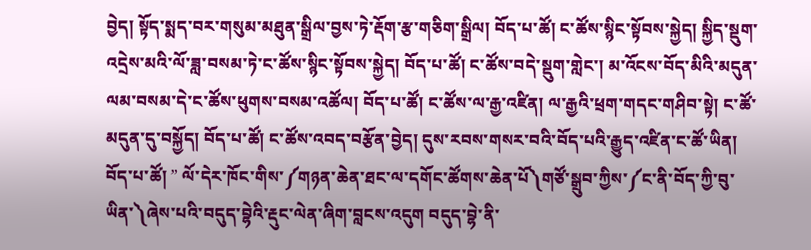བྱེད། སྟོད་སྨད་བར་གསུམ་མཐུན་སྒྲིལ་བྱས་ཏེ་རྡོག་རྩ་གཅིག་སྒྲིལ། བོད་པ་ཚོ། ང་ཚོས་སྙིང་སྟོབས་སྐྱེད། སྐྱིད་སྡུག་འདྲེས་མའི་ལོ་ཟླ་བསམ་ཏེ་ང་ཚོས་སྙིང་སྟོབས་སྐྱེད། བོད་པ་ཚོ། ང་ཚོས་བདེ་སྡུག་གླེང་། མ་འོངས་བོད་མིའི་མདུན་ལམ་བསམ་དེ་ང་ཚོས་ཕུགས་བསམ་འཚོལ། བོད་པ་ཚོ། ང་ཚོས་ལ་རྒྱ་འཛིན། ལ་རྒྱའི་ཕྲག་གདང་གཤིབ་སྟེ། ང་ཚོ་མདུན་དུ་བསྐྱོད། བོད་པ་ཚོ། ང་ཚོས་འབད་བརྩོན་བྱེད། དུས་རབས་གསར་བའི་བོད་པའི་རྒྱུད་འཛིན་ང་ཚོ་ཡིན། བོད་པ་ཚོ། ” ལོ་དེར་ཁོང་གིས་༼གཉན་ཆེན་ཐང་ལ་དགོང་ཚོགས་ཆེན་པོ༽གཙོ་སྒྲུབ་ཀྱིས་༼ང་ནི་བོད་ཀྱི་བུ་ཡིན་༽ཞེས་པའི་བདུད་བྷེའི་རྡུང་ལེན་ཞིག་བླངས་འདུག བདུད་བྷེ་ནི་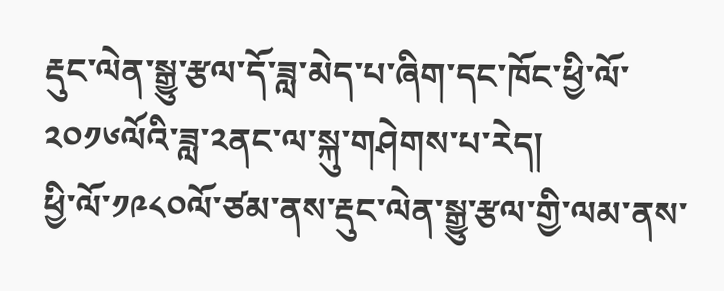རྡུང་ལེན་སྒྱུ་རྩལ་དོ་ཟླ་མེད་པ་ཞིག་དང་ཁོང་ཕྱི་ལོ་༢༠༡༦ལོའི་ཟླ་༢ནང་ལ་སྐུ་གཤེགས་པ་རེད།
ཕྱི་ལོ་༡༩༨༠ལོ་ཙམ་ནས་རྡུང་ལེན་སྒྱུ་རྩལ་གྱི་ལམ་ནས་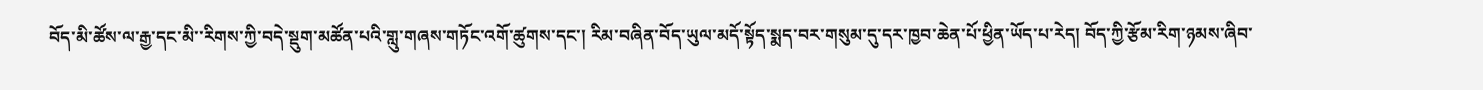བོད་མི་ཚོས་ལ་རྒྱ་དང་མི་་རིགས་ཀྱི་བདེ་སྡུག་མཚོན་པའི་གླུ་གཞས་གཏོང་འགོ་ཚུགས་དང་། རིམ་བཞིན་བོད་ཡུལ་མདོ་སྟོད་སྨད་བར་གསུམ་དུ་དར་ཁྱབ་ཆེན་པོ་ཕྱིན་ཡོད་པ་རེད། བོད་ཀྱི་རྩོམ་རིག་ཉམས་ཞིབ་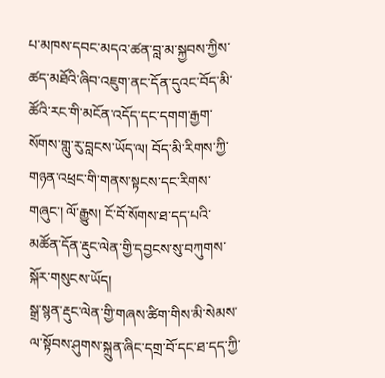པ་མཁས་དབང་མདའ་ཚན་བླ་མ་སྐྱབས་ཀྱིས་ཚད་མཐོའི་ཞིབ་འཇུག་ནང་དོན་དུའང་བོད་མི་ཚོའི་རང་གི་མངོན་འདོད་དང་དགག་རྒྱག་སོགས་གླུ་རུ་བླངས་ཡོད་ལ། བོད་མི་རིགས་ཀྱི་གཉན་འཕྲང་གི་གནས་སྟངས་དང་རིགས་གཞུང་། ལོ་རྒྱུས། ངོ་བོ་སོགས་ཐ་དད་པའི་མཚོན་དོན་རྡུང་ལེན་གྱི་དབྱངས་སུ་བཀུགས་སྐོར་གསུངས་ཡོད།
སྒྲ་སྙན་རྡུང་ལེན་གྱི་གཞས་ཚིག་གིས་མི་སེམས་ལ་སྟོབས་ཤུགས་སྐྲུན་ཞིང་དགྲ་བོ་དང་ཐ་དད་ཀྱི་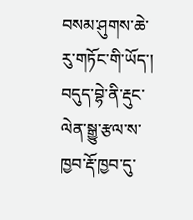བསམ་ཤུགས་ཆེ་རུ་གཏོང་གི་ཡོད་།
བདུད་བྷེ་ནི་རྡུང་ལེན་སྒྱུ་རྩལ་ས་ཁྱབ་རྡོ་ཁྱབ་དུ་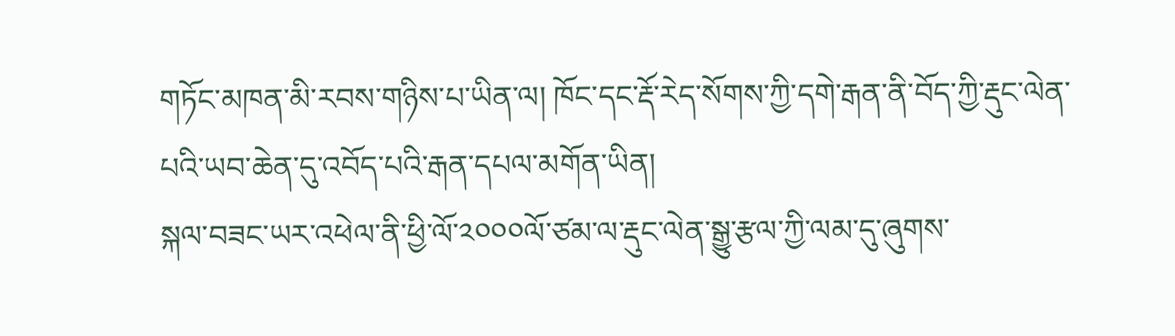གཏོང་མཁན་མི་རབས་གཉིས་པ་ཡིན་ལ། ཁོང་དང་རྡོ་རེད་སོགས་ཀྱི་དགེ་རྒན་ནི་བོད་ཀྱི་རྡུང་ལེན་པའི་ཡབ་ཆེན་དུ་འབོད་པའི་རྒན་དཔལ་མགོན་ཡིན།
སྐལ་བཟང་ཡར་འཕེལ་ནི་ཕྱི་ལོ་༢༠༠༠ལོ་ཙམ་ལ་རྡུང་ལེན་སྒྱུ་རྩལ་ཀྱི་ལམ་དུ་ཞུགས་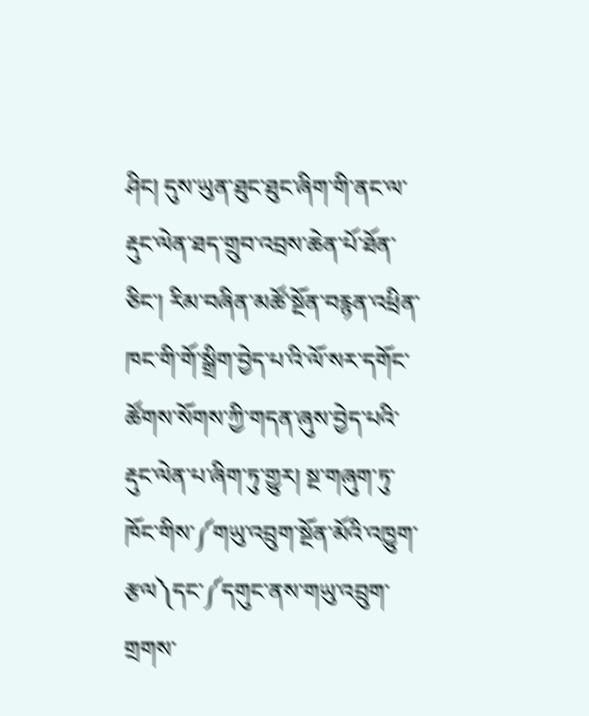ཤིང། དུས་ཡུན་ཐུང་ཐུང་ཞིག་གི་ནང་ལ་རྡུང་ལེན་ཐད་གྲུབ་འབྲས་ཆེན་པོ་ཐོན་ཅིང་། རིམ་བཞིན་མཚོ་སྔོན་བརྙན་འཕྲིན་ཁང་གི་གོ་སྒྲིག་བྱེད་པ་འི་ལོ་སར་དགོང་ཚོགས་སོགས་ཀྱི་གདན་ཞུས་བྱེད་པའི་རྡུང་ལེན་པ་ཞིག་ཏུ་གྱུར། སྔ་གཞུག་ཏུ་ཁོང་གིས་༼གཡུ་འབྲུག་སྔོན་མོའི་འཁྱུག་རྩལ༽དང་༼དགུང་ནས་གཡུ་འབྲུག་གྲགས་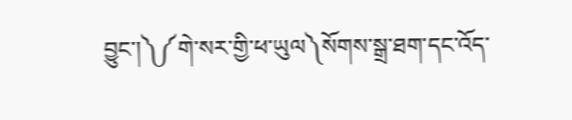བྱུང་།༽༼གེ་སར་གྱི་ཕ་ཡུལ༽སོགས་སྒྲ་ཐག་དང་འོད་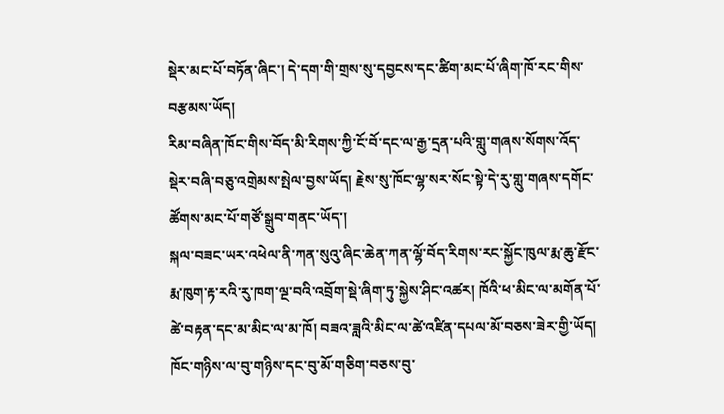སྡེར་མང་པོ་བཏོན་ཞིང་། དེ་དག་གི་གྲས་སུ་དབྱངས་དང་ཚིག་མང་པོ་ཞིག་ཁོ་རང་གིས་བརྩམས་ཡོད།
རིམ་བཞིན་ཁོང་གིས་བོད་མི་རིགས་ཀྱི་ངོ་བོ་དང་ལ་རྒྱ་དྲན་པའི་གླུ་གཞས་སོགས་འོད་སྡེར་བཞི་བཅུ་འགྲེམས་སྤེལ་བྱས་ཡོད། རྗེས་སུ་ཁོང་ལྷ་སར་སོང་སྟེ་དེ་རུ་གླུ་གཞས་དགོང་ཚོགས་མང་པོ་གཙོ་སྒྲུབ་གནང་ཡོད་།
སྐལ་བཟང་ཡར་འཕེལ་ནི་ཀན་སུའུ་ཞིང་ཆེན་ཀན་ལྷོ་བོད་རིགས་རང་སྐྱོང་ཁུལ་རྨ་ཆུ་རྫོང་རྨ་ཁུག་རྟ་རའི་རུ་ཁག་ལྔ་བའི་འབྲོག་སྡེ་ཞིག་ཏུ་སྐྱེས་ཤིང་འཚར། ཁོའི་ཕ་མིང་ལ་མགོན་པོ་ཚེ་བརྟན་དང་མ་མིང་ལ་མ་ཁོ། བཟའ་ཟླའི་མིང་ལ་ཚེ་འཛིན་དཔལ་མོ་བཅས་ཟེར་གྱི་ཡོད། ཁོང་གཉིས་ལ་བུ་གཉིས་དང་བུ་མོ་གཅིག་བཅས་བུ་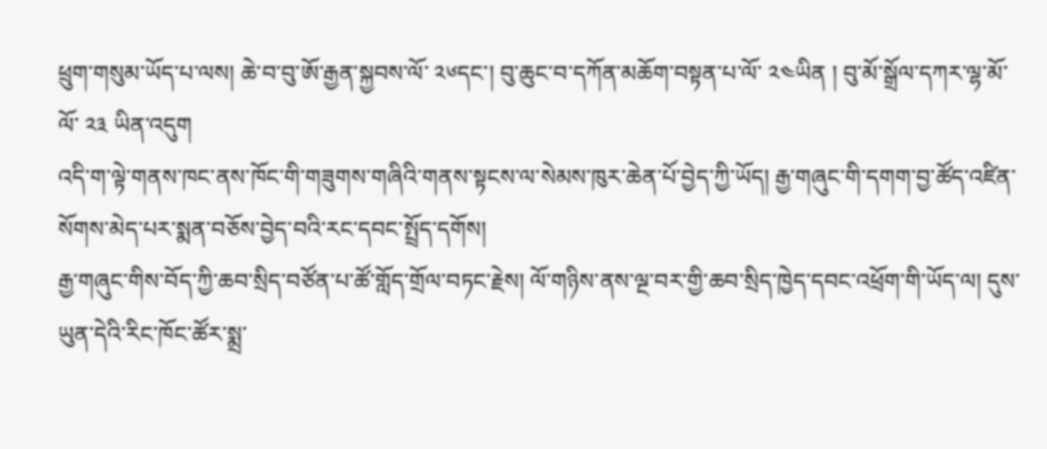ཕྲུག་གསུམ་ཡོད་པ་ལས། ཆེ་བ་བུ་ཨོ་རྒྱན་སྐྱབས་ལོ་ ༢༦དང་། བུ་ཆུང་བ་དཀོན་མཆོག་བསྟན་པ་ལོ་ ༢༤ཡིན ། བུ་མོ་སྒྲོལ་དཀར་ལྷ་མོ་ལོ་ ༢༣ ཡིན་འདུག
འདི་ག་ལྟེ་གནས་ཁང་ནས་ཁོང་གི་གཟུགས་གཞིའི་གནས་སྟངས་ལ་སེམས་ཁུར་ཆེན་པོ་བྱེད་ཀྱི་ཡོད། རྒྱ་གཞུང་གི་དགག་བྱ་ཚོད་འཛིན་སོགས་མེད་པར་སྨན་བཅོས་བྱེད་བའི་རང་དབང་སྤྲོད་དགོས།
རྒྱ་གཞུང་གིས་བོད་ཀྱི་ཆབ་སྲིད་བཙོན་པ་ཚོ་གློད་གྲོལ་བཏང་རྗེས། ལོ་གཉིས་ནས་ལྔ་བར་གྱི་ཆབ་སྲིད་ཁྱེད་དབང་འཕྲོག་གི་ཡོད་ལ། དུས་ཡུན་དེའི་རིང་ཁོང་ཚོར་སྨྲ་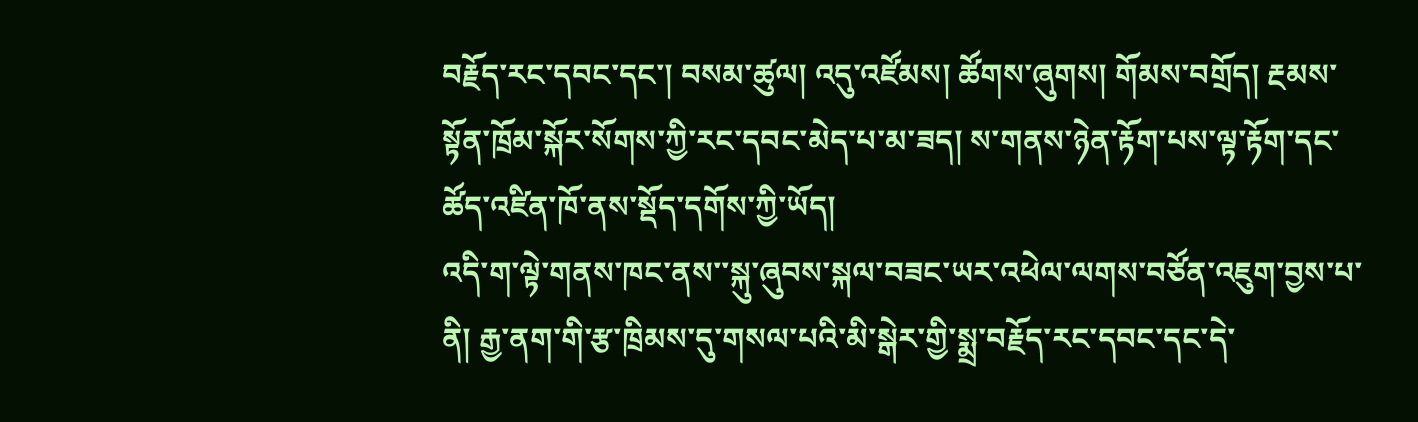བརྗོད་རང་དབང་དང་། བསམ་ཚུལ། འདུ་འཛོམས། ཚོགས་ཞུགས། གོམས་བགྲོད། རྔམས་སྟོན་ཁྲོམ་སྐོར་སོགས་ཀྱི་རང་དབང་མེད་པ་མ་ཟད། ས་གནས་ཉེན་རྟོག་པས་ལྟ་རྟོག་དང་ཚོད་འཛིན་ཁོ་ནས་སྡོད་དགོས་ཀྱི་ཡོད།
འདི་ག་ལྟེ་གནས་ཁང་ནས་་སྐུ་ཞུབས་སྐལ་བཟང་ཡར་འཕེལ་ལགས་བཙོན་འཇུག་བྱས་པ་ནི། རྒྱ་ནག་གི་རྩ་ཁྲིམས་དུ་གསལ་པའི་མི་སྒེར་གྱི་སྨྲ་བརྗོད་རང་དབང་དང་དེ་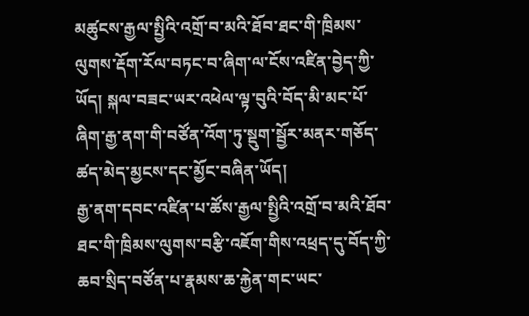མཚུངས་རྒྱལ་སྤྱིའི་འགྲོ་བ་མའི་ཐོབ་ཐང་གི་ཁྲིམས་ལུགས་རྡོག་རོལ་བཏང་བ་ཞིག་ལ་ངོས་འཛིན་བྱེད་ཀྱི་ཡོད། སྐལ་བཟང་ཡར་འཕེལ་ལྟ་བུའི་བོད་མི་མང་པོ་ཞིག་རྒྱ་ནག་གི་བཙོན་འོག་ཏུ་སྡུག་སྦྱོར་མནར་གཅོད་ཚད་མེད་མྱངས་དང་མྱོང་བཞིན་ཡོད།
རྒྱ་ནག་དབང་འཛིན་པ་ཚོས་རྒྱལ་སྤྱིའི་འགྲོ་བ་མའི་ཐོབ་ཐང་གི་ཁྲིམས་ལུགས་བརྩི་འཇོག་གིས་འཕྲད་དུ་བོད་ཀྱི་ཆབ་སྲིད་བཙོན་པ་རྣམས་ཆ་རྐྱེན་གང་ཡང་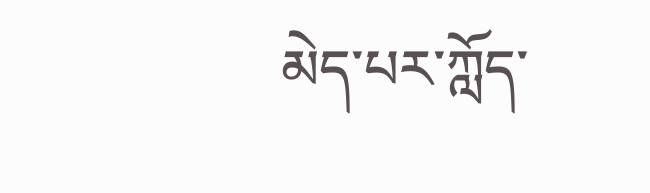མེད་པར་ཀློད་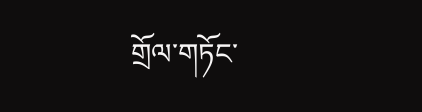གྲོལ་གཏོང་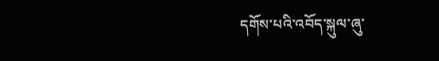དགོས་པའི་འབོད་སྐུལ་ཞུ་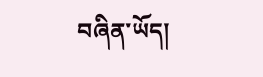བཞིན་ཡོད།